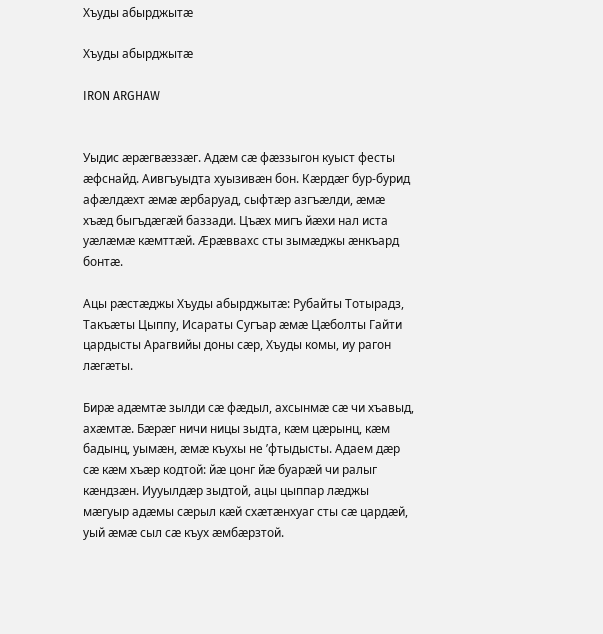Хъуды абырджытæ

Хъуды абырджытæ

IRON ARGHAW


Уыдис æрæгвæззæг. Адæм сæ фæззыгон куыст фесты æфснайд. Аивгъуыдта хуызивæн бон. Кæрдæг бур-бурид афæлдæхт æмæ æрбаруад, сыфтæр азгъæлди, æмæ хъæд быгъдæгæй баззади. Цъæх мигъ йæхи нал иста уæлæмæ кæмттæй. Æрæввахс сты зымæджы æнкъард бонтæ.

Ацы рæстæджы Хъуды абырджытæ: Рубайты Тотырадз, Такъæты Цыппу, Исараты Сугъар æмæ Цæболты Гайти цардысты Арагвийы доны сæр, Хъуды комы, иу рагон лæгæты.

Бирæ адæмтæ зылди сæ фæдыл, ахсынмæ сæ чи хъавыд, ахæмтæ. Бæрæг ничи ницы зыдта, кæм цæрынц, кæм бадынц, уымæн, æмæ къухы не ’фтыдысты. Адаем дæр сæ кæм хъæр кодтой: йæ цонг йæ буарæй чи ралыг кæндзæн. Иууылдæр зыдтой, ацы цыппар лæджы мæгуыр адæмы сæрыл кæй схæтæнхуаг сты сæ цардæй, уый æмæ сыл сæ къух æмбæрзтой.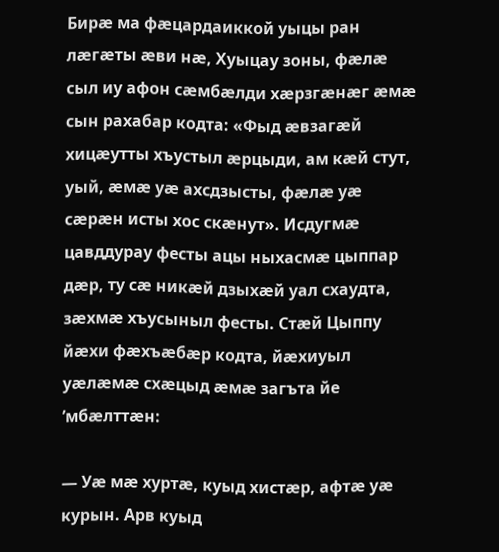Бирæ ма фæцардаиккой уыцы ран лæгæты æви нæ, Хуыцау зоны, фæлæ сыл иу афон сæмбæлди хæрзгæнæг æмæ сын рахабар кодта: «Фыд æвзагæй хицӕутты хъустыл æрцыди, ам кæй стут, уый, æмæ уæ ахсдзысты, фæлæ уæ сæрæн исты хос скæнут». Исдугмæ цавддурау фесты ацы ныхасмæ цыппар дæр, ту сæ никæй дзыхæй уал схаудта, зæхмæ хъусыныл фесты. Стæй Цыппу йæхи фæхъæбæр кодта, йæхиуыл уæлæмæ схæцыд æмæ загъта йе ’мбæлттæн:

— Уæ мæ хуртæ, куыд хистæр, афтæ уæ курын. Арв куыд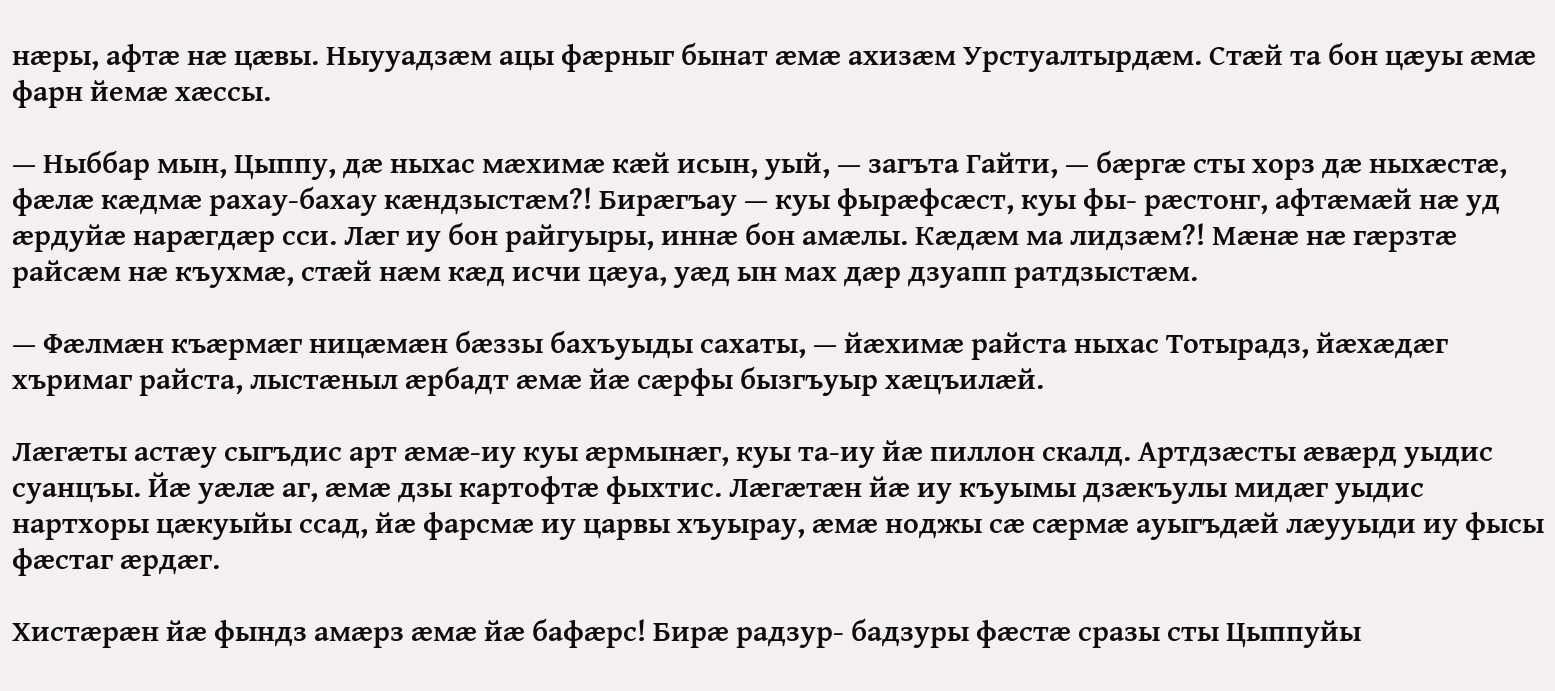нæры, афтæ нæ цæвы. Ныууадзæм ацы фæрныг бынат æмæ ахизæм Урстуалтырдæм. Стæй та бон цæуы æмæ фарн йемæ хæссы.

— Ныббар мын, Цыппу, дæ ныхас мæхимæ кæй исын, уый, — загъта Гайти, — бæргæ сты хорз дæ ныхæстæ, фæлæ кæдмæ рахау-бахау кæндзыстæм?! Бирæгъау — куы фырæфсæст, куы фы- рæстонг, афтæмæй нæ уд æрдуйæ нарæгдæр сси. Лæг иу бон райгуыры, иннæ бон амæлы. Кæдæм ма лидзæм?! Мæнæ нæ гæрзтæ райсæм нæ къухмæ, стæй нæм кæд исчи цæуа, уæд ын мах дæр дзуапп ратдзыстæм.

— Фæлмæн къæрмæг ницæмæн бæззы бахъуыды сахаты, — йæхимæ райста ныхас Тотырадз, йæхæдæг хъримаг райста, лыстæныл æрбадт æмæ йæ сæрфы бызгъуыр хæцъилæй.

Лæгæты астæу сыгъдис арт æмæ-иу куы æрмынæг, куы та-иу йæ пиллон скалд. Артдзæсты æвæрд уыдис суанцъы. Йæ уæлæ аг, æмæ дзы картофтæ фыхтис. Лæгæтæн йæ иу къуымы дзæкъулы мидæг уыдис нартхоры цæкуыйы ссад, йæ фарсмæ иу царвы хъуырау, æмæ ноджы сæ сæрмæ ауыгъдæй лæууыди иу фысы фæстаг æрдæг.

Хистæрæн йæ фындз амæрз æмæ йæ бафæрс! Бирæ радзур- бадзуры фæстæ сразы сты Цыппуйы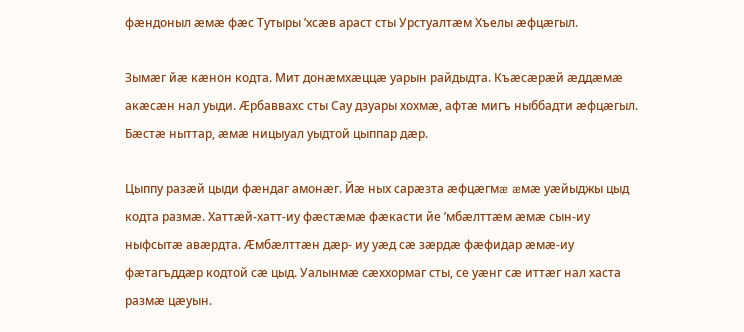фæндоныл æмæ фæс Тутыры ’хсæв араст сты Урстуалтæм Хъелы æфцæгыл.

Зымæг йæ кæнон кодта. Мит донæмхæццæ уарын райдыдта. Къæсæрæй æддæмæ акæсæн нал уыди. Æрбаввахс сты Сау дзуары хохмæ, афтæ мигъ ныббадти æфцæгыл. Бæстæ ныттар, æмæ ницыуал уыдтой цыппар дæр.

Цыппу разæй цыди фæндаг амонæг. Йæ ных сарæзта æфцæгмæ æмæ уæйыджы цыд кодта размæ. Хаттæй-хатт-иу фæстæмæ фæкасти йе ’мбæлттæм æмæ сын-иу ныфсытæ авæрдта. Æмбæлттæн дæр- иу уæд сæ зæрдæ фæфидар æмæ-иу фæтагъддæр кодтой сæ цыд. Уалынмæ сæххормаг сты, се уæнг сæ иттæг нал хаста размæ цæуын.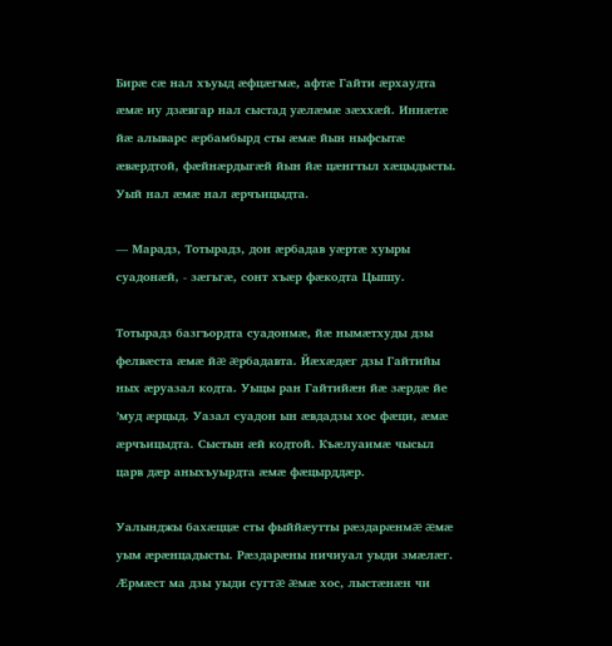Бирæ сæ нал хъуыд æфцæгмæ, афтæ Гайти æрхаудта æмæ иу дзæвгар нал сыстад уæлæмæ зæххæй. Иннæтæ йæ алыварс æрбамбырд сты æмæ йын ныфсытæ æвæрдтой, фæйнæрдыгæй йын йæ цæнгтыл хæцыдысты. Уый нал æмæ нал æрчъицыдта.

— Марадз, Тотырадз, дон æрбадав уæртæ хуыры суадонæй, - зæгьгæ, сонт хъæр фæкодта Цыппу.

Тотырадз базгъордта суадонмæ, йæ нымæтхуды дзы фелвæста æмæ йæ æрбадавта. Йæхæдæг дзы Гайтийы ных æруазал кодта. Уыцы ран Гайтийæн йæ зæрдæ йе ’муд æрцыд. Уазал суадон ын æвдадзы хос фæци, æмæ æрчъицыдта. Сыстын æй кодтой. Къæлуаимæ чысыл царв дæр аныхъуырдта æмæ фæцырддæр.

Уалынджы бахæццæ сты фыййæутты рæздарæнмæ æмæ уым æрæнцадысты. Рæздарæны ничиуал уыди змæлæг. Æрмæст ма дзы уыди сугтæ æмæ хос, лыстæнæн чи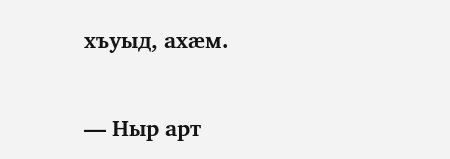хъуыд, ахæм.

— Ныр арт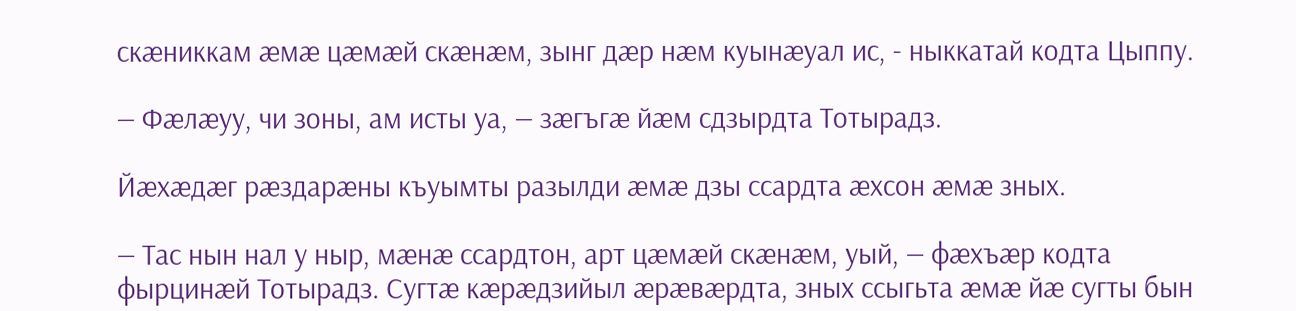скæниккам æмæ цæмæй скæнæм, зынг дæр нæм куынæуал ис, - ныккатай кодта Цыппу.

— Фæлæуу, чи зоны, ам исты уа, — зæгъгæ йæм сдзырдта Тотырадз.

Йæхæдæг рæздарæны къуымты разылди æмæ дзы ссардта æхсон æмæ зных.

— Тас нын нал у ныр, мæнæ ссардтон, арт цæмæй скæнæм, уый, — фæхъæр кодта фырцинæй Тотырадз. Сугтӕ кæрæдзийыл æрæвæрдта, зных ссыгьта æмæ йæ сугты бын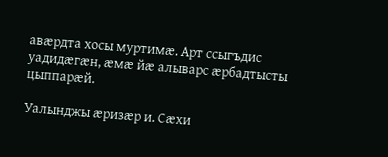авæрдта хосы муртимæ. Арт ссыгъдис уадидæгæн, æмæ йæ алыварс æрбадтысты цыппарæй.

Уалынджы æризæр и. Сæхи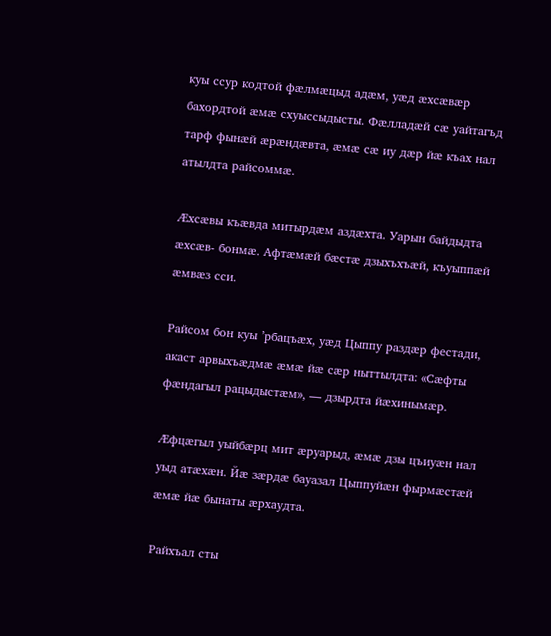куы ссур кодтой фæлмæцыд адæм, уæд æхсæвæр бахордтой æмæ схуыссыдысты. Фæлладæй сæ уайтагъд тарф фынæй æрæндæвта, æмæ сæ иу дæр йæ къах нал атылдта райсоммæ.

Æхсæвы къæвда митырдæм аздæхта. Уарын байдыдта æхсæв- бонмæ. Афтæмæй бæстæ дзыхъхъæй, къуыппæй æмвæз сси.

Райсом бон куы ’рбацъæх, уæд Цыппу раздæр фестади, акаст арвыхъæдмæ æмæ йæ сæр ныттылдта: «Сæфты фæндагыл рацыдыстæм», — дзырдта йæхинымæр.

Æфцæгыл уыйбæрц мит æруарыд, æмæ дзы цъиуæн нал уыд атæхæн. Йæ зæрдæ бауазал Цыппуйæн фырмæстæй æмæ йæ бынаты æрхаудта.

Райхъал сты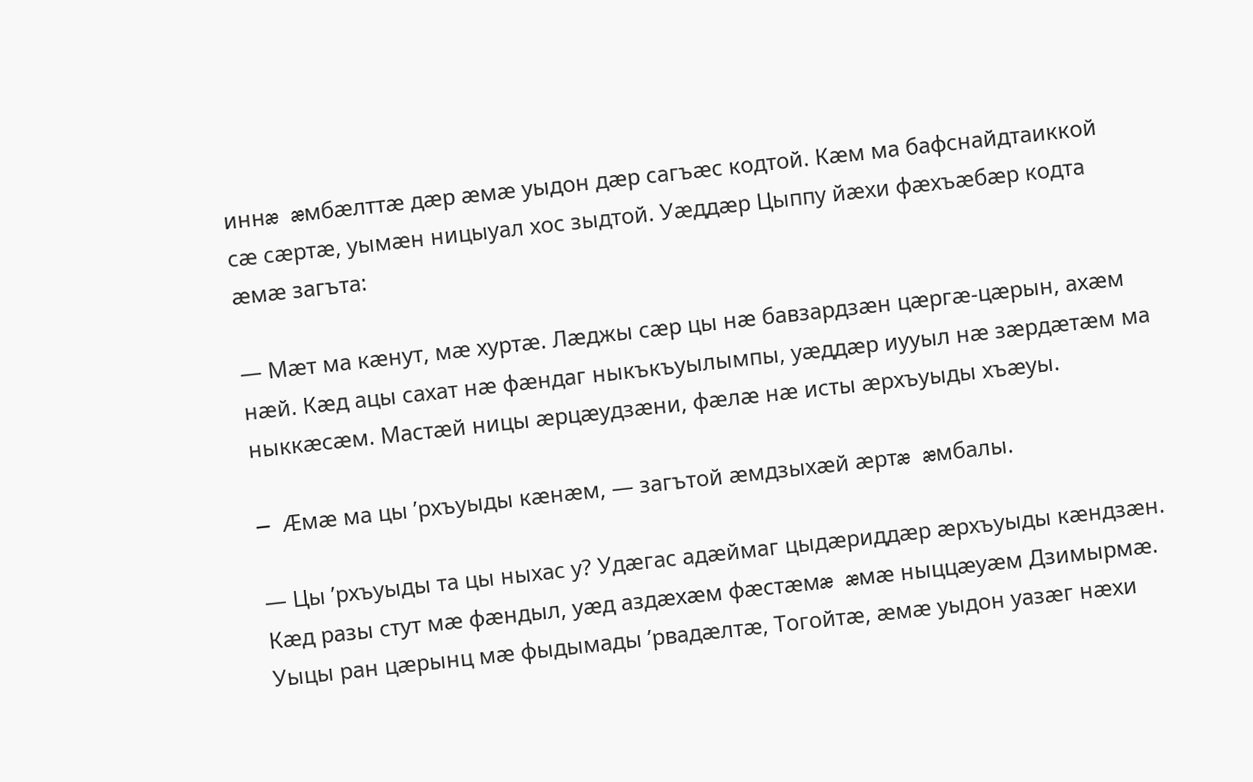иннæ æмбæлттæ дæр æмæ уыдон дæр сагъæс кодтой. Кæм ма бафснайдтаиккой сæ сæртæ, уымæн ницыуал хос зыдтой. Уæддæр Цыппу йæхи фæхъæбæр кодта æмæ загъта:

— Мæт ма кæнут, мæ хуртæ. Лæджы сæр цы нæ бавзардзæн цæргæ-цæрын, ахæм нæй. Кæд ацы сахат нæ фæндаг ныкъкъуылымпы, уæддæр иууыл нæ зæрдæтæм ма ныккæсæм. Мастæй ницы æрцæудзæни, фæлæ нæ исты æрхъуыды хъæуы.

— Æмæ ма цы ’рхъуыды кæнæм, — загътой æмдзыхæй æртæ æмбалы.

— Цы ’рхъуыды та цы ныхас у? Удæгас адæймаг цыдæриддæр æрхъуыды кæндзæн. Кæд разы стут мæ фæндыл, уæд аздæхæм фæстæмæ æмæ ныццæуæм Дзимырмæ. Уыцы ран цæрынц мæ фыдымады ’рвадæлтæ, Тогойтæ, æмæ уыдон уазæг нæхи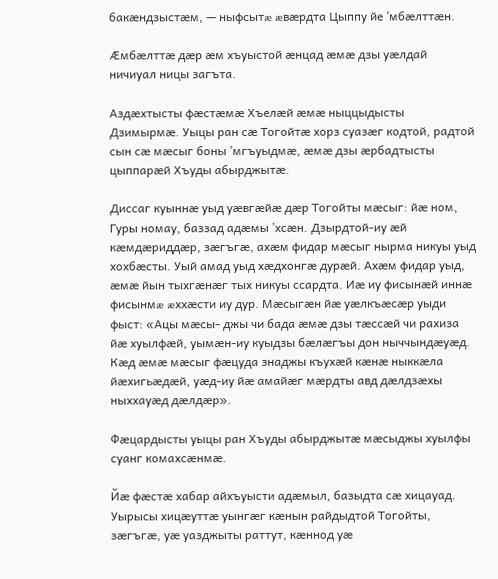бакæндзыстæм, — ныфсытæ æвæрдта Цыппу йе ’мбæлттæн.

Æмбæлттæ дæр æм хъуыстой æнцад æмæ дзы уæлдай ничиуал ницы загъта.

Аздæхтысты фæстæмæ Хъелæй æмæ ныццыдысты Дзимырмæ. Уыцы ран сæ Тогойтæ хорз суазæг кодтой, радтой сын сæ мæсыг боны ’мгъуыдмæ, æмæ дзы æрбадтысты цыппарæй Хъуды абырджытæ.

Диссаг куыннæ уыд уæвгæйæ дæр Тогойты мæсыг: йæ ном, Гуры номау, баззад адæмы ’хсæн. Дзырдтой-иу æй кæмдæриддæр, зæгъгæ, ахæм фидар мæсыг нырма никуы уыд хохбæсты. Уый амад уыд хæдхонгæ дурæй. Ахæм фидар уыд, æмæ йын тыхгæнæг тых никуы ссардта. Иæ иу фисынæй иннæ фисынмæ æххæсти иу дур. Мæсыгæн йæ уæлкъæсæр уыди фыст: «Ацы мæсы- джы чи бада æмæ дзы тæссæй чи рахиза йæ хуылфæй, уымæн-иу куыдзы бæлæгъы дон ныччындæуæд. Кæд æмæ мæсыг фæцуда знаджы къухæй кæнæ ныккæла йæхигьæдæй, уæд-иу йæ амайæг мæрдты авд дæлдзæхы ныххауæд дæлдæр».

Фæцардысты уыцы ран Хъуды абырджытæ мæсыджы хуылфы суанг комахсæнмæ.

Йæ фæстæ хабар айхъуысти адæмыл, базыдта сæ хицауад. Уырысы хицæуттæ уынгæг кæнын райдыдтой Тогойты, зæгъгæ, уæ уазджыты раттут, кæннод уæ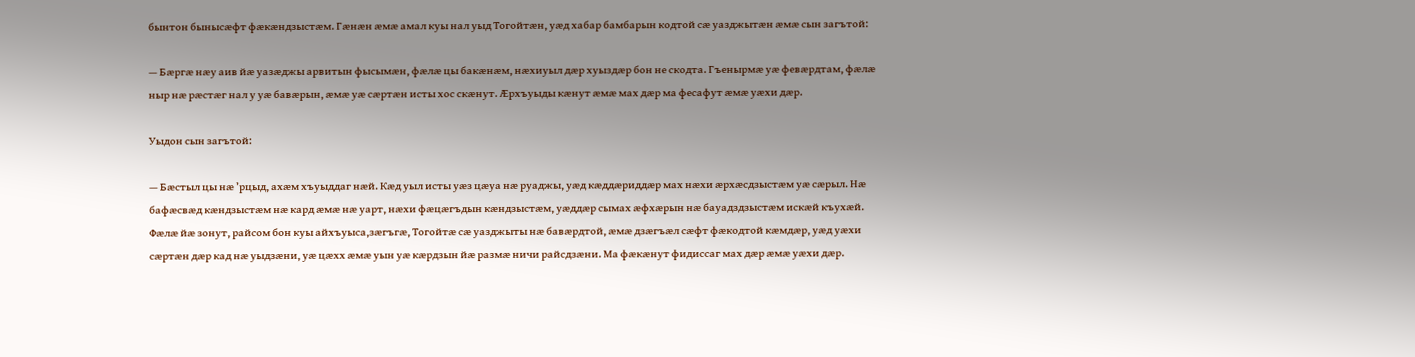бынтон бынысæфт фæкæндзыстæм. Гæнæн æмæ амал куы нал уыд Тогойтæн, уæд хабар бамбарын кодтой сæ уазджытæн æмæ сын загътой:

— Бæргæ нæу аив йæ уазæджы арвитын фысымæн, фæлæ цы бакæнæм, нæхиуыл дæр хуыздæр бон не скодта. Гъенырмæ уæ февæрдтам, фæлæ ныр нæ рæстæг нал у уæ бавæрын, æмæ уæ сæртæн исты хос скæнут. Æрхъуыды кæнут æмæ мах дæр ма фесафут æмæ уæхи дæр.

Уыдон сын загътой:

— Бæстыл цы нæ ’рцыд, ахæм хъуыддаг нæй. Кæд уыл исты уæз цæуа нæ руаджы, уæд кæддæриддæр мах нæхи æрхæсдзыстæм уæ сæрыл. Нæ бафæсвæд кæндзыстæм нæ кард æмæ нæ уарт, нæхи фæцæгъдын кæндзыстæм, уæддæр сымах æфхæрын нæ бауадздзыстæм искæй къухæй. Фæлæ йæ зонут, райсом бон куы айхъуыса,зæгъгæ, Тогойтæ сæ уазджыты нæ бавæрдтой, æмæ дзæгъæл сæфт фæкодтой кæмдæр, уæд уæхи сæртæн дæр кад нæ уыдзæни, уæ цæхх æмæ уын уæ кæрдзын йæ размæ ничи райсдзæни. Ма фæкæнут фидиссаг мах дæр æмæ уæхи дæр.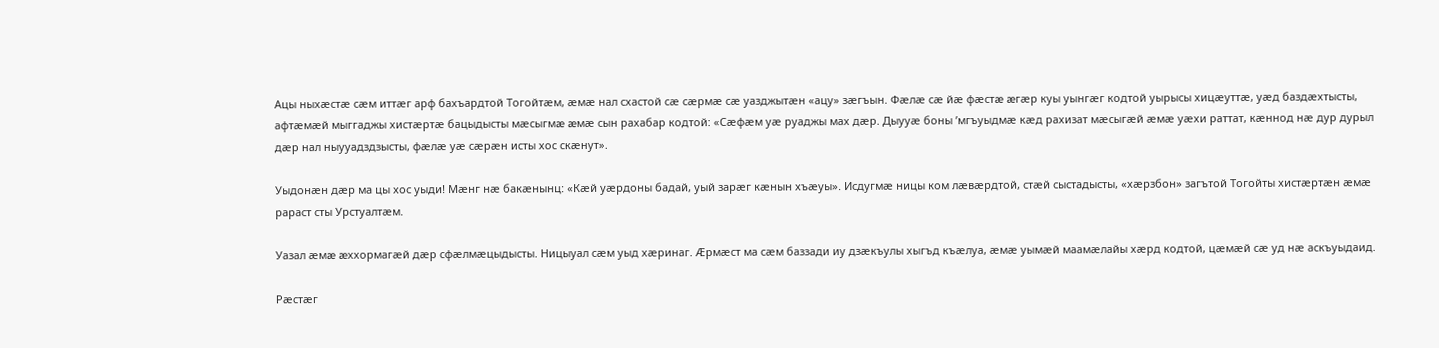Ацы ныхæстæ сæм иттæг арф бахъардтой Тогойтæм, æмæ нал схастой сæ сæрмæ сæ уазджытæн «ацу» зæгъын. Фæлæ сæ йæ фæстæ æгæр куы уынгæг кодтой уырысы хицæуттæ, уæд баздæхтысты, афтæмæй мыггаджы хистæртæ бацыдысты мæсыгмæ æмæ сын рахабар кодтой: «Сæфæм уæ руаджы мах дæр. Дыууæ боны ’мгъуыдмæ кæд рахизат мæсыгæй æмæ уæхи раттат, кæннод нæ дур дурыл дæр нал ныууадздзысты, фæлæ уæ сæрæн исты хос скæнут».

Уыдонæн дæр ма цы хос уыди! Мæнг нæ бакæнынц: «Кæй уæрдоны бадай, уый зарæг кæнын хъæуы». Исдугмæ ницы ком лæвæрдтой, стæй сыстадысты, «хæрзбон» загътой Тогойты хистæртæн æмæ рараст сты Урстуалтæм.

Уазал æмæ æххормагæй дæр сфæлмæцыдысты. Ницыуал сæм уыд хæринаг. Æрмæст ма сæм баззади иу дзæкъулы хыгъд къæлуа, æмæ уымæй маамæлайы хæрд кодтой, цæмæй сæ уд нæ аскъуыдаид.

Рæстæг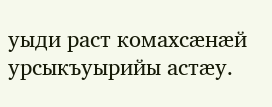уыди раст комахсæнæй урсыкъуырийы астæу.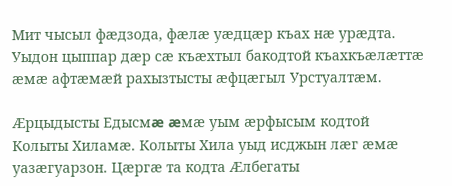Мит чысыл фæдзода, фæлæ уæдцæр къах нæ урæдта. Уыдон цыппар дæр сæ къæхтыл бакодтой къахкъæлæттæ æмæ афтæмæй рахызтысты æфцæгыл Урстуалтæм.

Æрцыдысты Едысмæ æмæ уым æрфысым кодтой Колыты Хиламæ. Колыты Хила уыд исджын лæг æмæ уазæгуарзон. Цæргæ та кодта Æлбегаты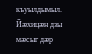къуылдымыл. Йæхицæн дзы мæсыг дæр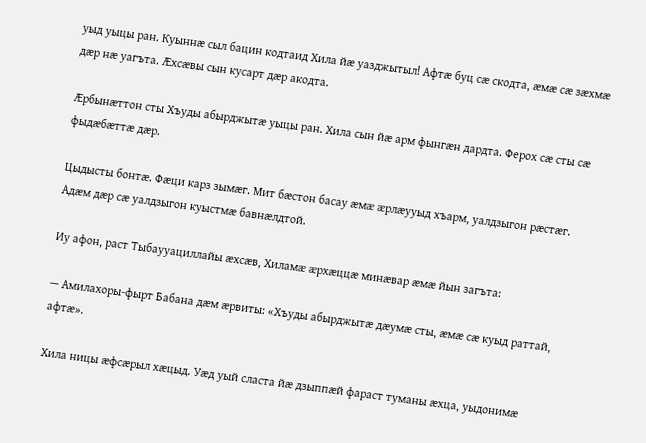уыд уыцы ран. Куыннæ сыл бацин кодтаид Хила йæ уазджытыл! Афтæ буц сæ скодта, æмæ сæ зæхмæ дæр нæ уагъта. Æхсæвы сын кусарт дæр акодта.

Æрбынæттон сты Хъуды абырджытæ уыцы ран. Хила сын йæ арм фынгæн дардта. Ферох сæ сты сæ фыдæбæттæ дæр.

Цыдысты бонтæ. Фæци карз зымæг. Мит бæстон басау æмæ æрлæууыд хъарм, уалдзыгон рæстæг. Адæм дæр сæ уалдзыгон куыстмæ бавнæлдтой.

Иу афон, раст Тыбаууациллайы æхсæв, Хиламæ æрхæццæ минæвар æмæ йын загъта:

— Амилахоры-фырт Бабана дæм æрвиты: «Хъуды абырджытæ дæумæ сты, æмæ сæ куыд раттай, афтæ».

Хила ницы æфсæрыл хæцыд. Уæд уый сласта йæ дзыппæй фараст туманы æхца, уыдонимæ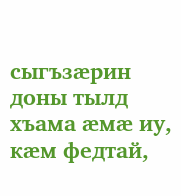сыгъзæрин доны тылд хъама æмæ иу, кæм федтай,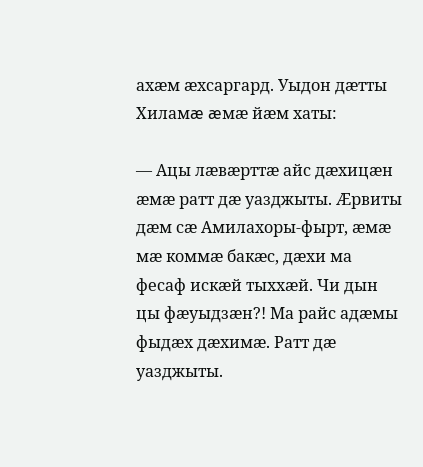ахæм æхсаргард. Уыдон дæтты Хиламæ æмæ йæм хаты:

— Ацы лæвæрттæ айс дæхицæн æмæ ратт дæ уазджыты. Æрвиты дæм сæ Амилахоры-фырт, æмæ мæ коммæ бакæс, дæхи ма фесаф искæй тыххæй. Чи дын цы фæуыдзæн?! Ма райс адæмы фыдæх дæхимæ. Ратт дæ уазджыты.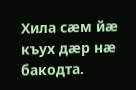Хила сæм йæ къух дæр нæ бакодта.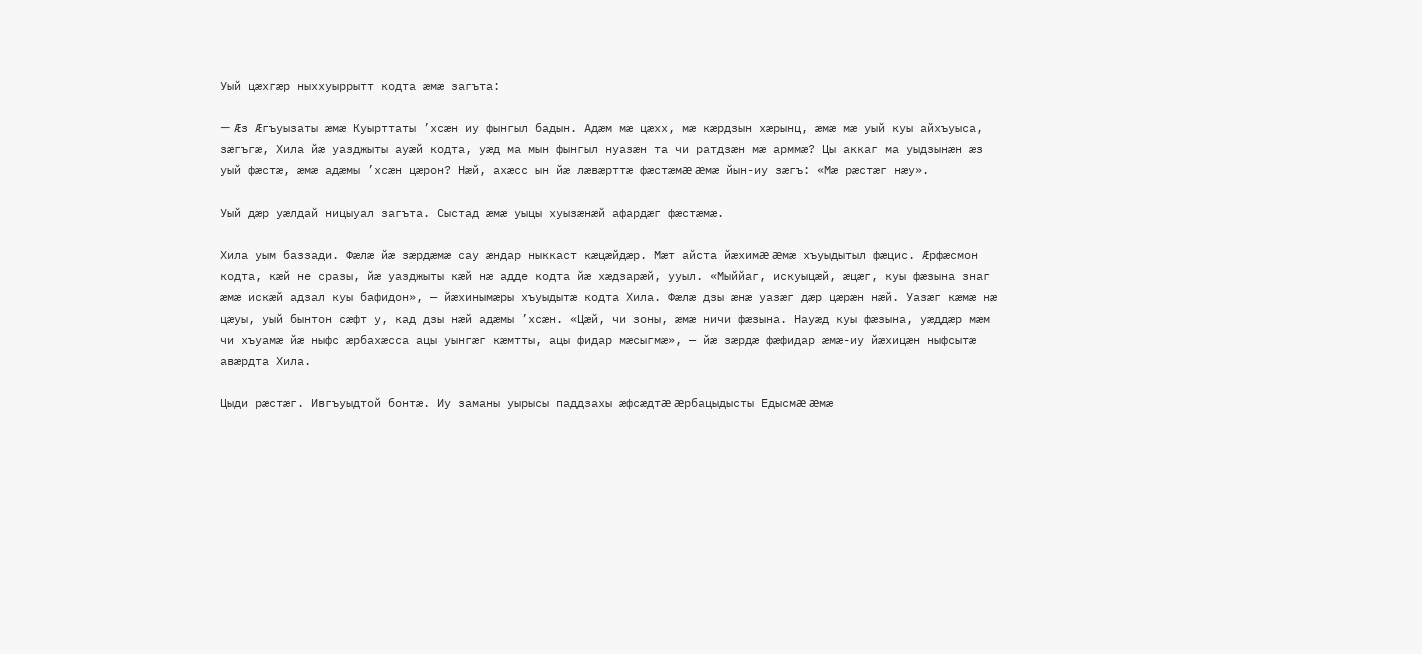Уый цæхгæр ныххуыррытт кодта æмæ загъта:

— Æз Æгъуызаты æмæ Куырттаты ’хсæн иу фынгыл бадын. Адæм мæ цæхх, мæ кæрдзын хæрынц, æмæ мæ уый куы айхъуыса, зæгъгæ, Хила йæ уазджыты ауæй кодта, уæд ма мын фынгыл нуазæн та чи ратдзæн мæ арммæ? Цы аккаг ма уыдзынæн æз уый фæстæ, æмæ адæмы ’хсæн цæрон? Нæй, ахæсс ын йæ лæвæрттæ фæстæмæ æмæ йын-иу зæгъ: «Мæ рæстæг нæу».

Уый дæр уæлдай ницыуал загъта. Сыстад æмæ уыцы хуызæнæй афардæг фæстæмæ.

Хила уым баззади. Фæлæ йæ зæрдæмæ сау æндар ныккаст кæцæйдæр. Мæт айста йæхимæ æмæ хъуыдытыл фæцис. Æрфæсмон кодта, кæй не сразы, йæ уазджыты кæй нæ адде кодта йæ хæдзарæй, ууыл. «Мыййаг, искуыцæй, æцæг, куы фæзына знаг æмæ искæй адзал куы бафидон», — йæхинымæры хъуыдытæ кодта Хила. Фæлæ дзы æнæ уазæг дæр цæрæн нæй. Уазæг кæмæ нæ цæуы, уый бынтон сæфт у, кад дзы нæй адæмы ’хсæн. «Цæй, чи зоны, æмæ ничи фæзына. Науæд куы фæзына, уæддæр мæм чи хъуамæ йæ ныфс æрбахæсса ацы уынгæг кæмтты, ацы фидар мæсыгмæ», — йæ зæрдæ фæфидар æмæ-иу йæхицæн ныфсытæ авæрдта Хила.

Цыди рæстæг. Ивгъуыдтой бонтæ. Иу заманы уырысы паддзахы æфсæдтæ æрбацыдысты Едысмæ æмæ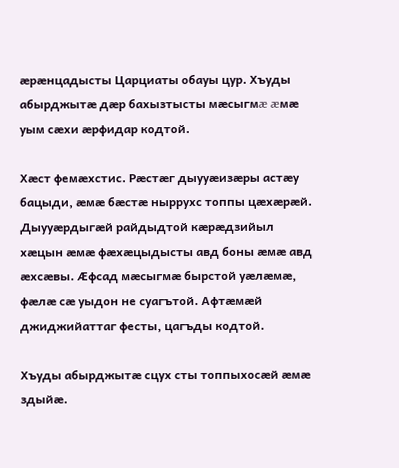æрæнцадысты Царциаты обауы цур. Хъуды абырджытæ дæр бахызтысты мæсыгмæ æмæ уым сæхи æрфидар кодтой.

Хæст фемæхстис. Рæстæг дыууæизæры астæу бацыди, æмæ бæстæ ныррухс топпы цæхæрæй. Дыууæрдыгæй райдыдтой кæрæдзийыл хæцын æмæ фæхæцыдысты авд боны æмæ авд æхсæвы. Æфсад мæсыгмæ бырстой уæлæмæ, фæлæ сæ уыдон не суагътой. Афтæмæй джиджийаттаг фесты, цагъды кодтой.

Хъуды абырджытæ сцух сты топпыхосæй æмæ здыйæ.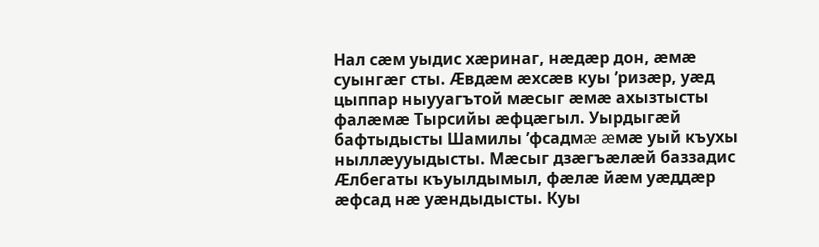Нал сæм уыдис хæринаг, нæдæр дон, æмæ суынгæг сты. Æвдæм æхсæв куы ’ризæр, уæд цыппар ныууагътой мæсыг æмæ ахызтысты фалæмæ Тырсийы æфцæгыл. Уырдыгæй бафтыдысты Шамилы ’фсадмæ æмæ уый къухы ныллæууыдысты. Мæсыг дзæгъæлæй баззадис Æлбегаты къуылдымыл, фæлæ йæм уæддæр æфсад нæ уæндыдысты. Куы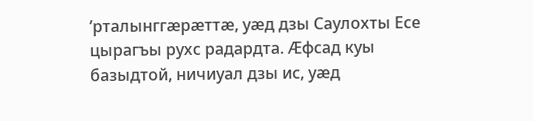’рталынггæрæттæ, уæд дзы Саулохты Есе цырагъы рухс радардта. Æфсад куы базыдтой, ничиуал дзы ис, уæд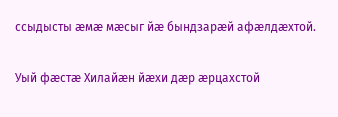ссыдысты æмæ мæсыг йæ бындзарæй афæлдæхтой.

Уый фæстæ Хилайæн йæхи дæр æрцахстой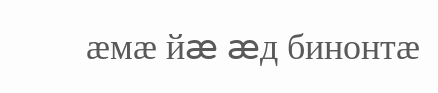æмæ йæ æд бинонтæ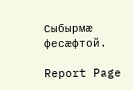Сыбырмæ фесæфтой.

Report Page